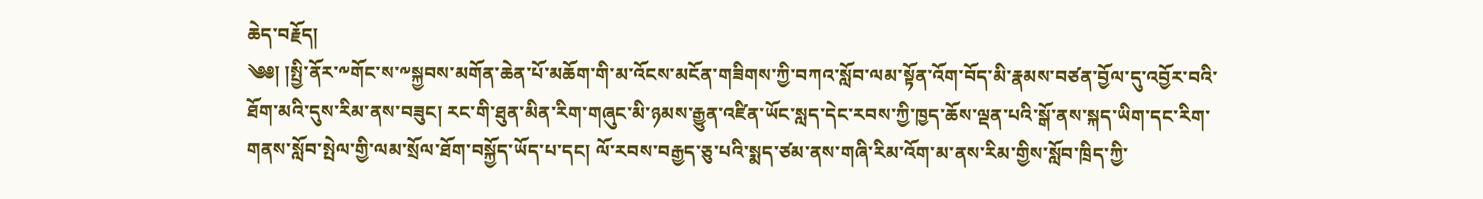ཆེད་བརྗོད།
༄༅། །སྤྱི་ནོར་༸གོང་ས་༸སྐྱབས་མགོན་ཆེན་པོ་མཆོག་གི་མ་འོངས་མངོན་གཟིགས་ཀྱི་བཀའ་སློབ་ལམ་སྟོན་འོག་བོད་མི་རྣམས་བཙན་བྱོལ་དུ་འབྱོར་བའི་ཐོག་མའི་དུས་རིམ་ནས་བཟུང། རང་གི་ཐུན་མིན་རིག་གཞུང་མི་ཉམས་རྒྱུན་འཛིན་ཡོང་སླད་དེང་རབས་ཀྱི་ཁྱད་ཆོས་ལྡན་པའི་སྒོ་ནས་སྐད་ཡིག་དང་རིག་གནས་སློབ་སྤེལ་གྱི་ལམ་སྲོལ་ཐོག་བསྐྱོད་ཡོད་པ་དང། ལོ་རབས་བརྒྱད་ཅུ་པའི་སྨད་ཙམ་ནས་གཞི་རིམ་འོག་མ་ནས་རིམ་གྱིས་སློབ་ཁྲིད་ཀྱི་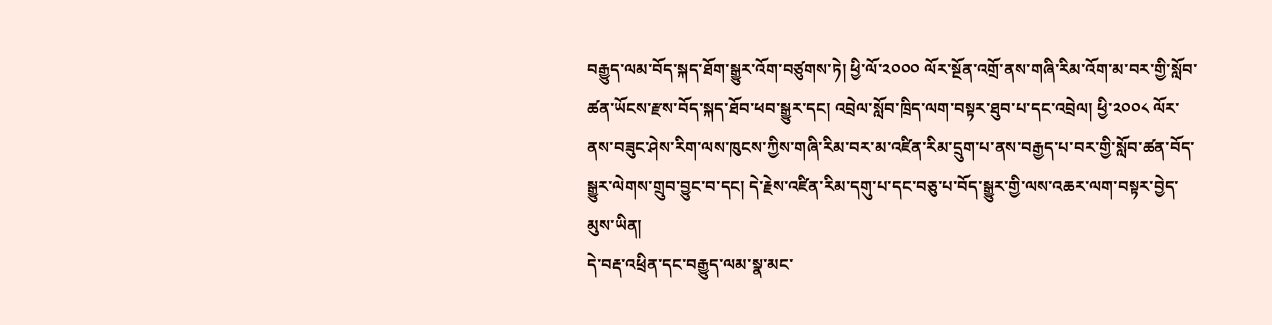བརྒྱུད་ལམ་བོད་སྐད་ཐོག་སྒྱུར་འོག་བཙུགས་ཏེ། ཕྱི་ལོ་༢༠༠༠ ལོར་སྔོན་འགྲོ་ནས་གཞི་རིམ་འོག་མ་བར་གྱི་སློབ་ཚན་ཡོངས་རྫས་བོད་སྐད་ཐོབ་ཕབ་སྒྱུར་དང། འབྲེལ་སློབ་ཁྲིད་ལག་བསྟར་ཐུབ་པ་དང་འབྲེལ། ཕྱི་༢༠༠༨ ལོར་ནས་བཟུང་ཤེས་རིག་ལས་ཁུངས་ཀྱིས་གཞི་རིམ་བར་མ་འཛིན་རིམ་དྲུག་པ་ནས་བརྒྱད་པ་བར་གྱི་སློབ་ཚན་བོད་སྒྱུར་ལེགས་གྲུབ་བྱུང་བ་དང། དེ་རྗེས་འཛིན་རིམ་དགུ་པ་དང་བཅུ་པ་བོད་སྒྱུར་གྱི་ལས་འཆར་ལག་བསྟར་བྱེད་མུས་ཡིན།
དེ་བརྡ་འཕྲིན་དང་བརྒྱུད་ལམ་སྣ་མང་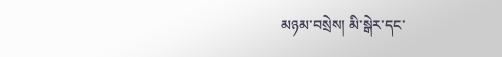མཉམ་བསྲེས། མི་སྒེར་དང་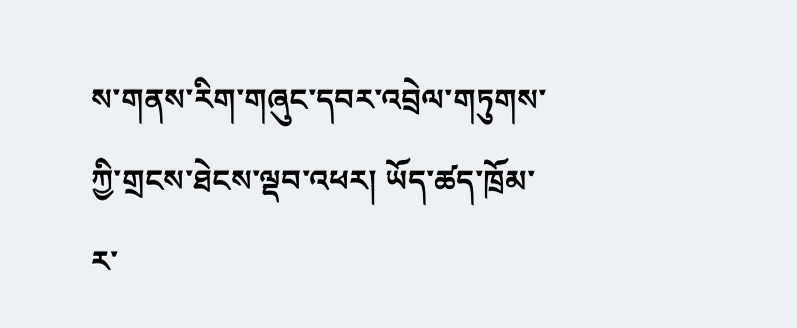ས་གནས་རིག་གཞུང་དབར་འབྲེལ་གཏུགས་ཀྱི་གྲངས་ཐེངས་ལྡབ་འཕར། ཡོད་ཚད་ཁྲོམ་ར་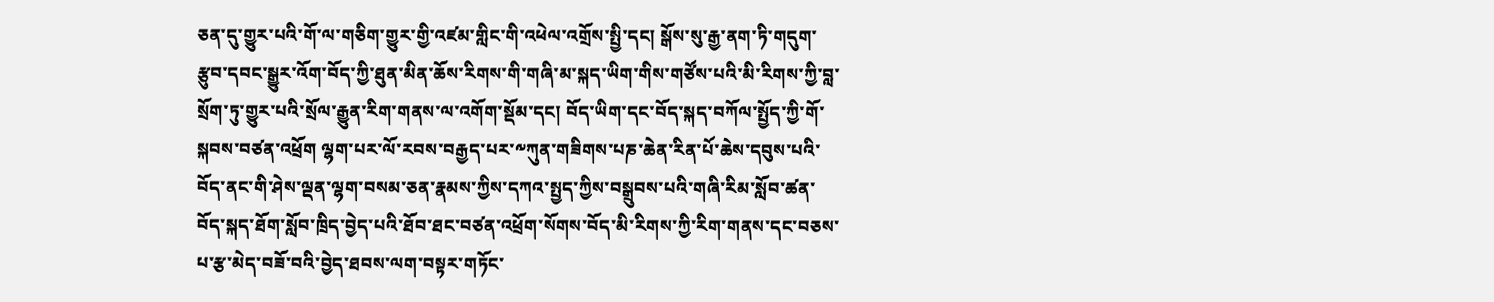ཅན་དུ་གྱུར་པའི་གོ་ལ་གཅིག་གྱུར་གྱི་འཛམ་གླིང་གི་འཕེལ་འགྲོས་སྤྱི་དང། སྒོས་སུ་རྒྱ་ནག་ཏི་གདུག་རྩུབ་དབང་སྒྱུར་འོག་བོད་ཀྱི་ཐུན་མིན་ཆོས་རིགས་གི་གཞི་མ་སྐད་ཡིག་གིས་གཙོས་པའི་མི་རིགས་ཀྱི་བླ་སྲོག་ཏུ་གྱུར་པའི་སྲོལ་རྒྱུན་རིག་གནས་ལ་འགོག་སྡོམ་དང། བོད་ཡིག་དང་བོད་སྐད་བཀོལ་སྤྱོད་ཀྱི་གོ་སྐབས་བཙན་འཕྲོག ལྷག་པར་ལོ་རབས་བརྒྱད་པར་༸ཀུན་གཟིགས་པཎ་ཆེན་རིན་པོ་ཆེས་དབུས་པའི་བོད་ནང་གི་ཤེས་ལྡན་ལྷག་བསམ་ཅན་རྣམས་ཀྱིས་དཀའ་སྤྱད་ཀྱིས་བསྒྲུབས་པའི་གཞི་རིམ་སློབ་ཚན་བོད་སྐད་ཐོག་སློབ་ཁྲིད་བྱེད་པའི་ཐོབ་ཐང་བཙན་འཕྲོག་སོགས་བོད་མི་རིགས་ཀྱི་རིག་གནས་དང་བཅས་པ་རྩ་མེད་བཟོ་བའི་བྱེད་ཐབས་ལག་བསྟར་གཏོང་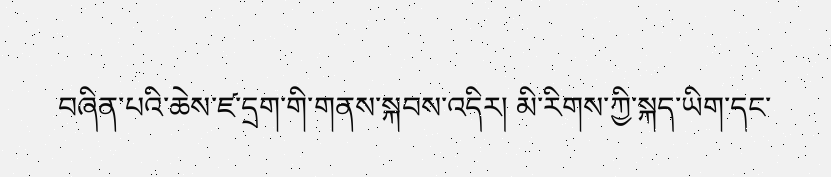བཞིན་པའི་ཆེས་ཛ་དྲག་གི་གནས་སྐབས་འདིར། མི་རིགས་ཀྱི་སྐད་ཡིག་དང་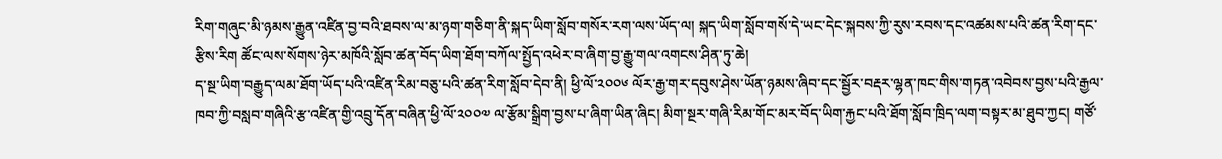རིག་གཞུང་མི་ཉམས་རྒྱུན་འཛིན་བྱ་བའི་ཐབས་ལ་མ་ཉག་གཅིག་ནི་སྐད་ཡིག་སློབ་གསོར་རག་ལས་ཡོད་ལ། སྐད་ཡིག་སློབ་གསོ་དེ་ཡང་དེང་སྐབས་ཀྱི་རུས་རབས་དང་འཚམས་པའི་ཚན་རིག་དང་རྩིས་རིག ཚོང་ལས་སོགས་ཉེར་མཁོའི་སློབ་ཚན་བོད་ཡིག་ཐོག་བཀོལ་སྤྱོད་འཕེར་བ་ཞིག་བྱ་རྒྱུ་གལ་འགངས་ཤིན་ཏུ་ཆེ།
ད་སྔ་ཡིག་བརྒྱུད་ལམ་ཐོག་ཡོད་པའི་འཛིན་རིམ་བཅུ་པའི་ཚན་རིག་སློབ་དེབ་ནི། ཕྱི་ལོ་༢༠༠༦ ལོར་རྒྱ་གར་དབུས་ཤེས་ཡོན་ཉམས་ཞིབ་དང་སྦྱོར་བརྡར་ལྷན་ཁང་གིས་གཏན་འབེབས་བྱས་པའི་རྒྱལ་ཁབ་ཀྱི་བསླབ་གཞིའི་རྩ་འཛིན་གྱི་འབྲུ་དོན་བཞིན་ཕྱི་ལོ་༢༠༠༧ ལ་རྩོམ་སྒྲིག་བྱས་པ་ཞིག་ཡིན་ཞིང། མིག་སྔར་གཞི་རིམ་གོང་མར་བོད་ཡིག་རྐྱང་པའི་ཐོག་སློབ་ཁྲིད་ལག་བསྟར་མ་ཐུབ་ཀྱང། གཙོ་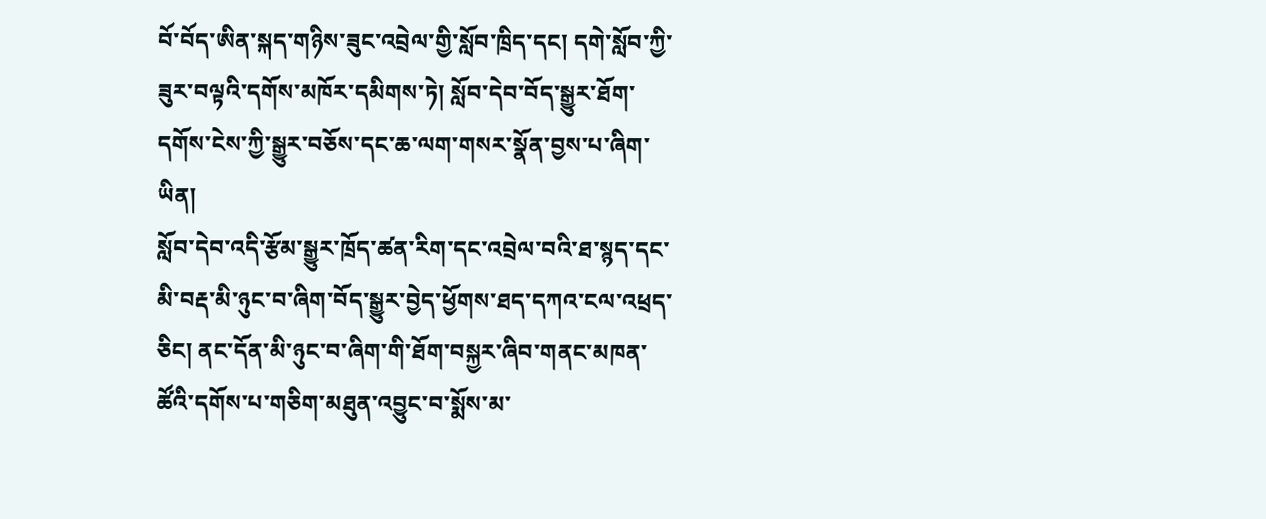བོ་བོད་ཨིན་སྐད་གཉིས་ཟུང་འབྲེལ་གྱི་སློབ་ཁྲིད་དང། དགེ་སློབ་ཀྱི་ཟུར་བལྟའི་དགོས་མཁོར་དམིགས་ཏེ། སློབ་དེབ་བོད་སྒྱུར་ཐོག་དགོས་ངེས་ཀྱི་སྒྱུར་བཅོས་དང་ཆ་ལག་གསར་སྣོན་བྱས་པ་ཞིག་ཡིན།
སློབ་དེབ་འདི་རྩོམ་སྒྱུར་ཁྲོད་ཚན་རིག་དང་འབྲེལ་བའི་ཐ་སྙད་དང་མི་བརྡ་མི་ཉུང་བ་ཞིག་བོད་སྒྱུར་བྱེད་ཕྱོགས་ཐད་དཀའ་ངལ་འཕྲད་ཅིང། ནང་དོན་མི་ཉུང་བ་ཞིག་གི་ཐོག་བསྐྱར་ཞིབ་གནང་མཁན་ཚོའི་དགོས་པ་གཅིག་མཐུན་འབྱུང་བ་སྨོས་མ་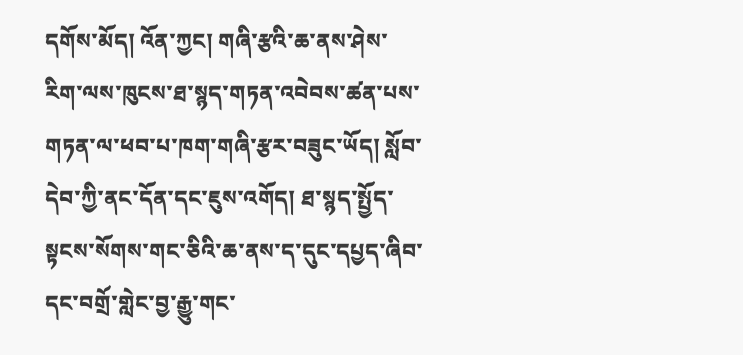དགོས་མོད། འོན་ཀྱང། གཞི་རྩའི་ཆ་ནས་ཤེས་རིག་ལས་ཁུངས་ཐ་སྙད་གཏན་འབེབས་ཚན་པས་གཏན་ལ་ཕབ་པ་ཁག་གཞི་རྩར་བཟུང་ཡོད། སློབ་དེབ་ཀྱི་ནང་དོན་དང་ཇུས་འགོད། ཐ་སྙད་སྤྱོད་སྟངས་སོགས་གང་ཅིའི་ཆ་ནས་ད་དུང་དཔྱད་ཞིབ་དང་བགྲོ་གླེང་བྱ་རྒྱུ་གང་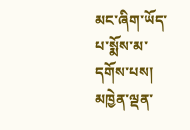མང་ཞིག་ཡོད་པ་སྨོས་མ་དགོས་པས། མཁྱེན་ལྡན་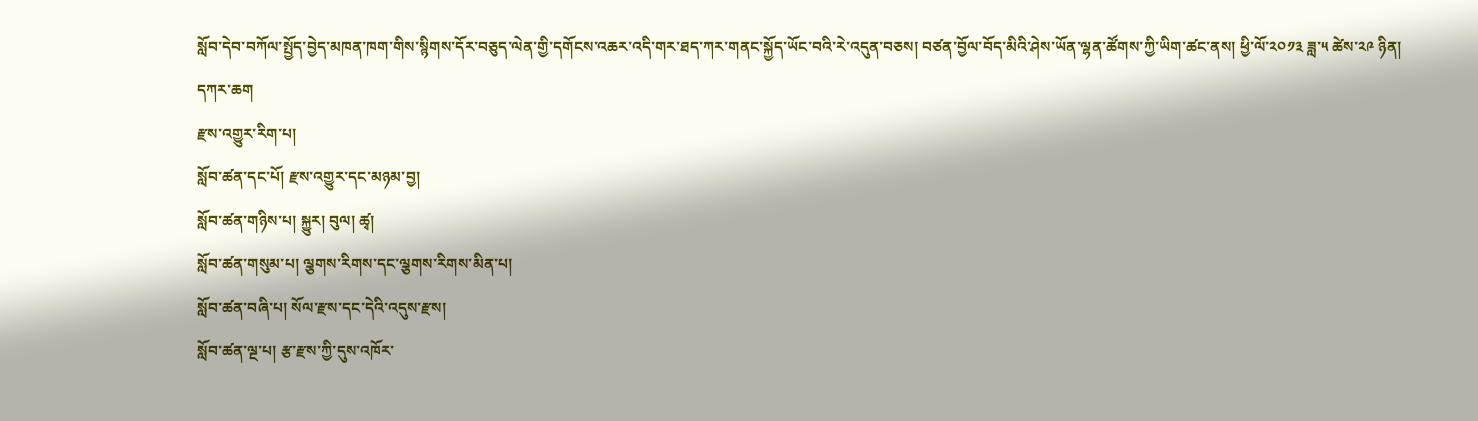སློབ་དེབ་བཀོལ་སྤྱོད་བྱེད་མཁན་ཁག་གིས་སྙིགས་དོར་བཅུད་ལེན་གྱི་དགོངས་འཆར་འདི་གར་ཐད་ཀར་གནང་སྐྱོད་ཡོང་བའི་རེ་འདུན་བཅས། བཙན་བྱོལ་བོད་མིའི་ཤེས་ཡོན་ལྷན་ཚོགས་ཀྱི་ཡིག་ཚང་ནས། ཕྱི་ལོ་༢༠༡༣ ཟླ་༥ ཚེས་༢༩ ཉིན།
དཀར་ཆག
རྫས་འགྱུར་རིག་པ།
སློབ་ཚན་དང་པོ། རྫས་འགྱུར་དང་མཉམ་བྱ།
སློབ་ཚན་གཉིས་པ། སྐྱུར། བུལ། ཚྭ།
སློབ་ཚན་གསུམ་པ། ལྕགས་རིགས་དང་ལྕགས་རིགས་མིན་པ།
སློབ་ཚན་བཞི་པ། སོལ་རྫས་དང་དེའི་འདུས་རྫས།
སློབ་ཚན་ལྔ་པ། རྩ་རྫས་ཀྱི་དུས་འཁོར་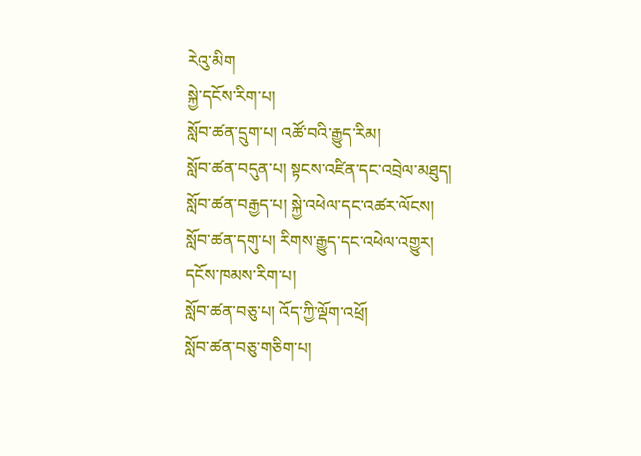རེའུ་མིག
སྐྱེ་དངོས་རིག་པ།
སློབ་ཚན་དྲུག་པ། འཚོ་བའི་རྒྱུད་རིམ།
སློབ་ཚན་བདུན་པ། སྟངས་འཛིན་དང་འབྲེལ་མཐུད།
སློབ་ཚན་བརྒྱད་པ། སྐྱེ་འཕེལ་དང་འཚར་ལོངས།
སློབ་ཚན་དགུ་པ། རིགས་རྒྱུད་དང་འཕེལ་འགྱུར།
དངོས་ཁམས་རིག་པ།
སློབ་ཚན་བཅུ་པ། འོད་ཀྱི་ལྡོག་འཕྲོ།
སློབ་ཚན་བཅུ་གཅིག་པ།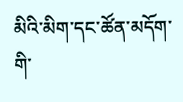མིའི་མིག་དང་ཚོན་མདོག་གི་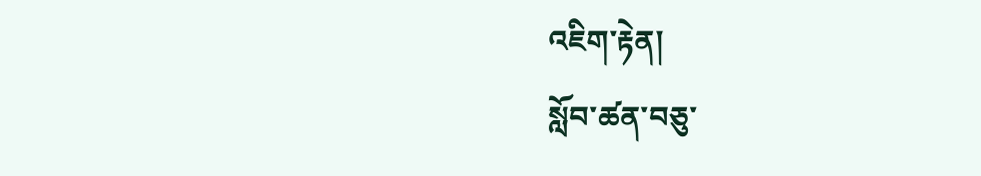འཇིག་རྟེན།
སློབ་ཚན་བཅུ་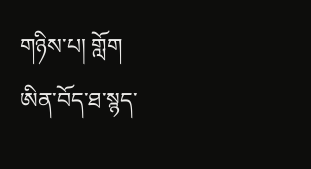གཉིས་པ། གློག
ཨིན་བོད་ཐ་སྙད་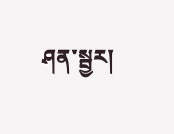ཤན་སྦྱར།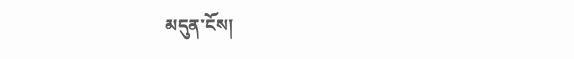མདུན་ངོས།